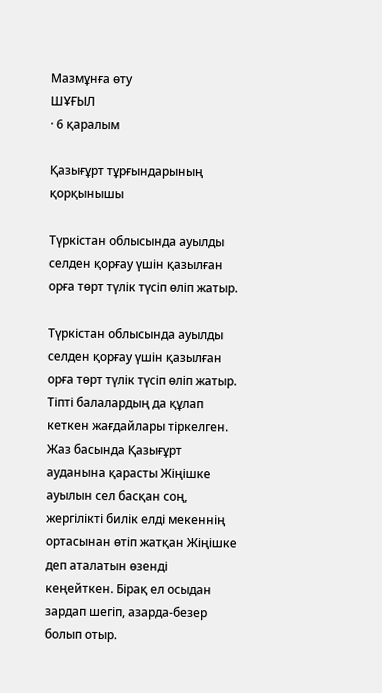Мазмұнға өту
ШҰҒЫЛ
· 6 қаралым

Қазығұрт тұрғындарының қорқынышы

Түркістан облысында ауылды селден қорғау үшін қазылған орға төрт түлік түсіп өліп жатыр.

Түркістан облысында ауылды селден қорғау үшін қазылған орға төрт түлік түсіп өліп жатыр. Тіпті балалардың да құлап кеткен жағдайлары тіркелген. Жаз басында Қазығұрт ауданына қарасты Жіңішке ауылын сел басқан соң, жергілікті билік елді мекеннің ортасынан өтіп жатқан Жіңішке деп аталатын өзенді кеңейткен. Бірақ ел осыдан зардап шегіп, азарда-безер болып отыр.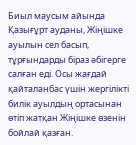Биыл маусым айында Қазығұрт ауданы, Жіңішке ауылын сел басып, тұрғындарды біраз әбігерге салған еді. Осы жағдай қайталанбас үшін жергілікті билік ауылдың ортасынан өтіп жатқан Жіңішке өзенін бойлай қазған.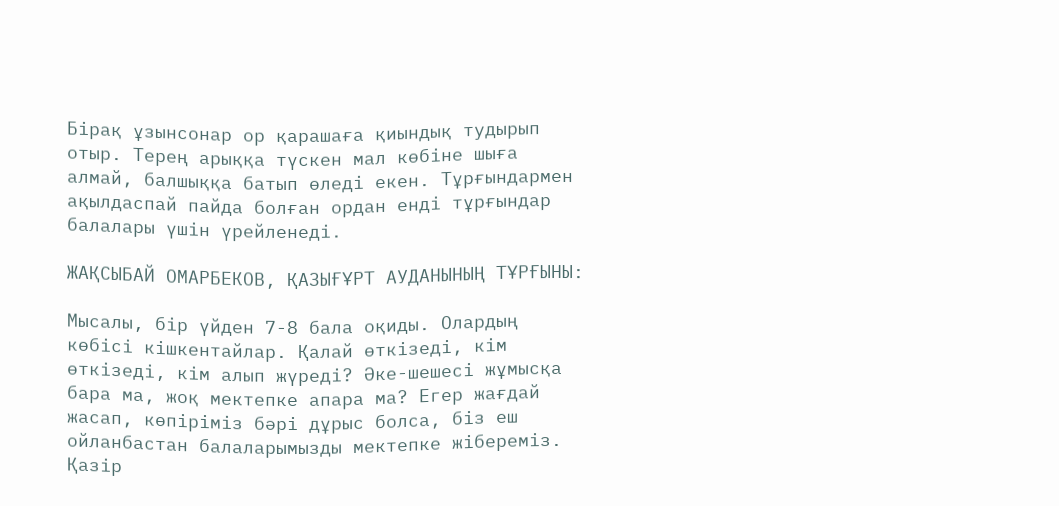Бірақ ұзынсонар ор қарашаға қиындық тудырып отыр. Терең арыққа түскен мал көбіне шыға алмай, балшыққа батып өледі екен. Тұрғындармен ақылдаспай пайда болған ордан енді тұрғындар балалары үшін үрейленеді.

ЖАҚСЫБАЙ ОМАРБЕКОВ, ҚАЗЫҒҰРТ АУДАНЫНЫҢ ТҰРҒЫНЫ:

Мысалы, бір үйден 7-8 бала оқиды. Олардың көбісі кішкентайлар. Қалай өткізеді, кім өткізеді, кім алып жүреді? Әке-шешесі жұмысқа бара ма, жоқ мектепке апара ма? Егер жағдай жасап, көпіріміз бәрі дұрыс болса, біз еш ойланбастан балаларымызды мектепке жібереміз. Қазір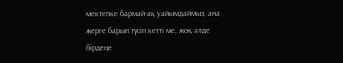мектепке бармай-ақ уайымдаймыз, ана жерге барып түсіп кетті ме, жоқ әлде бірдеңе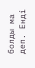болды ма деп. Енді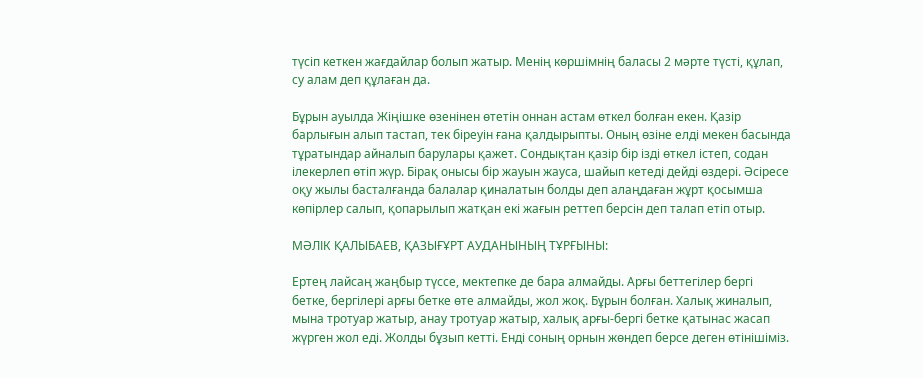түсіп кеткен жағдайлар болып жатыр. Менің көршімнің баласы 2 мәрте түсті, құлап, су алам деп құлаған да.

Бұрын ауылда Жіңішке өзенінен өтетін оннан астам өткел болған екен. Қазір барлығын алып тастап, тек біреуін ғана қалдырыпты. Оның өзіне елді мекен басында тұратындар айналып барулары қажет. Сондықтан қазір бір ізді өткел істеп, содан ілекерлеп өтіп жүр. Бірақ онысы бір жауын жауса, шайып кетеді дейді өздері. Әсіресе оқу жылы басталғанда балалар қиналатын болды деп алаңдаған жұрт қосымша көпірлер салып, қопарылып жатқан екі жағын реттеп берсін деп талап етіп отыр.

МӘЛІК ҚАЛЫБАЕВ, ҚАЗЫҒҰРТ АУДАНЫНЫҢ ТҰРҒЫНЫ:

Ертең лайсаң жаңбыр түссе, мектепке де бара алмайды. Арғы беттегілер бергі бетке, бергілері арғы бетке өте алмайды, жол жоқ. Бұрын болған. Халық жиналып, мына тротуар жатыр, анау тротуар жатыр, халық арғы-бергі бетке қатынас жасап жүрген жол еді. Жолды бұзып кетті. Енді соның орнын жөндеп берсе деген өтінішіміз.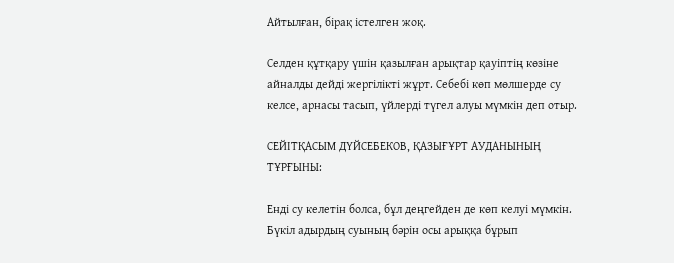Айтылған, бірақ істелген жоқ.

Селден құтқару үшін қазылған арықтар қауіптің көзіне айналды дейді жергілікті жұрт. Себебі көп мөлшерде су келсе, арнасы тасып, үйлерді түгел алуы мүмкін деп отыр.

СЕЙІТҚАСЫМ ДҮЙСЕБЕКОВ, ҚАЗЫҒҰРТ АУДАНЫНЫҢ ТҰРҒЫНЫ:

Енді су келетін болса, бұл деңгейден де көп келуі мүмкін. Бүкіл адырдың суының бәрін осы арыққа бұрып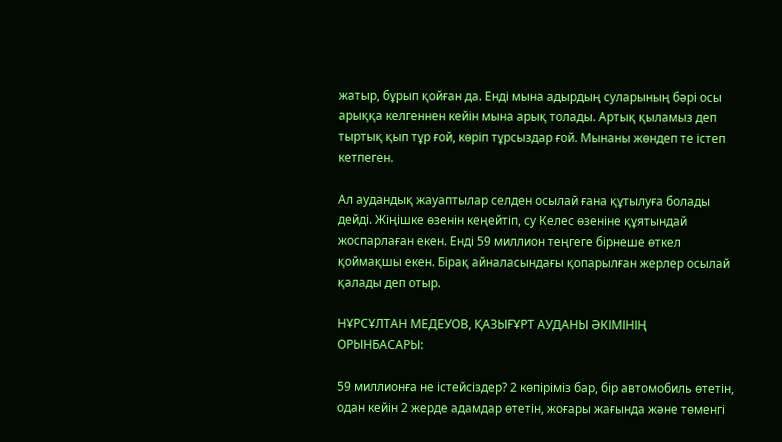жатыр, бұрып қойған да. Енді мына адырдың суларының бәрі осы арыққа келгеннен кейін мына арық толады. Артық қыламыз деп тыртық қып тұр ғой, көріп тұрсыздар ғой. Мынаны жөндеп те істеп кетпеген.

Ал аудандық жауаптылар селден осылай ғана құтылуға болады дейді. Жіңішке өзенін кеңейтіп, су Келес өзеніне құятындай жоспарлаған екен. Енді 59 миллион теңгеге бірнеше өткел қоймақшы екен. Бірақ айналасындағы қопарылған жерлер осылай қалады деп отыр.

НҰРСҰЛТАН МЕДЕУОВ, ҚАЗЫҒҰРТ АУДАНЫ ӘКІМІНІҢ ОРЫНБАСАРЫ:

59 миллионға не істейсіздер? 2 көпіріміз бар, бір автомобиль өтетін, одан кейін 2 жерде адамдар өтетін, жоғары жағында және төменгі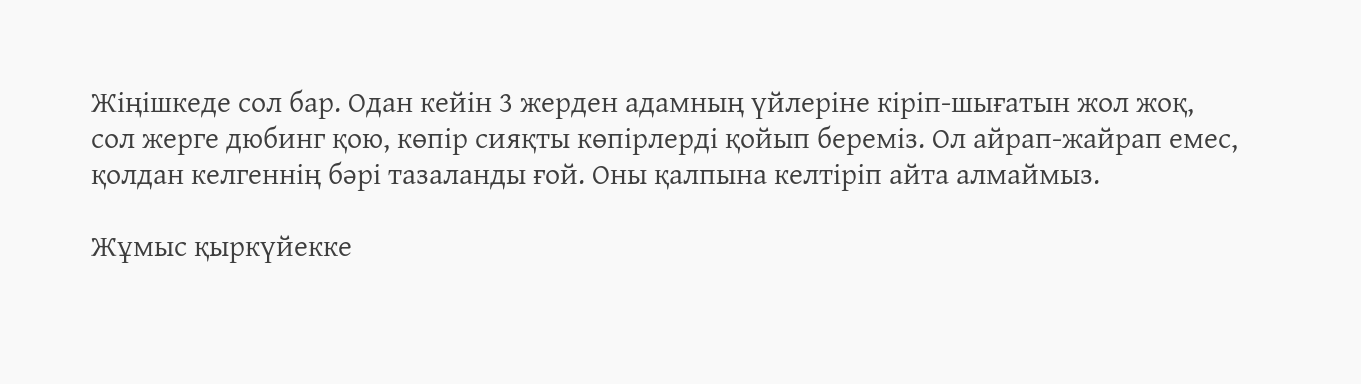Жіңішкеде сол бар. Одан кейін 3 жерден адамның үйлеріне кіріп-шығатын жол жоқ, сол жерге дюбинг қою, көпір сияқты көпірлерді қойып береміз. Ол айрап-жайрап емес, қолдан келгеннің бәрі тазаланды ғой. Оны қалпына келтіріп айта алмаймыз.

Жұмыс қыркүйекке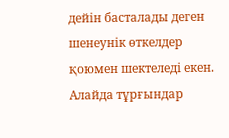дейін басталады деген шенеунік өткелдер қоюмен шектеледі екен. Алайда тұрғындар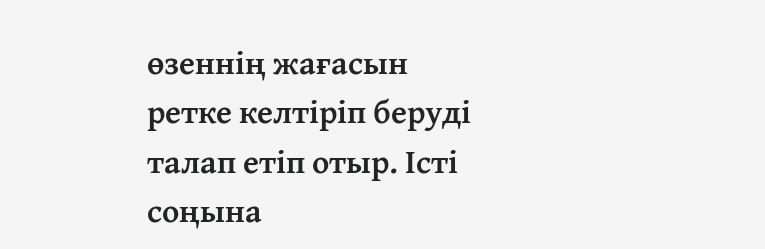өзеннің жағасын ретке келтіріп беруді талап етіп отыр. Істі соңына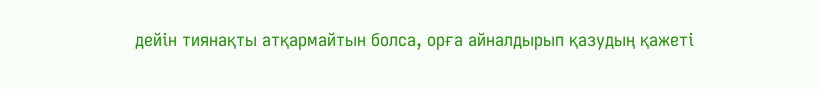дейін тиянақты атқармайтын болса, орға айналдырып қазудың қажеті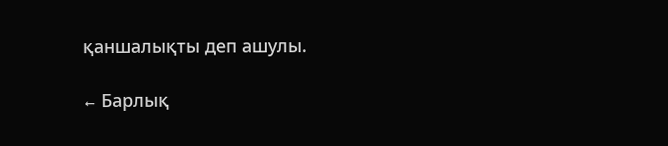қаншалықты деп ашулы.

← Барлық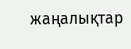жаңалықтар